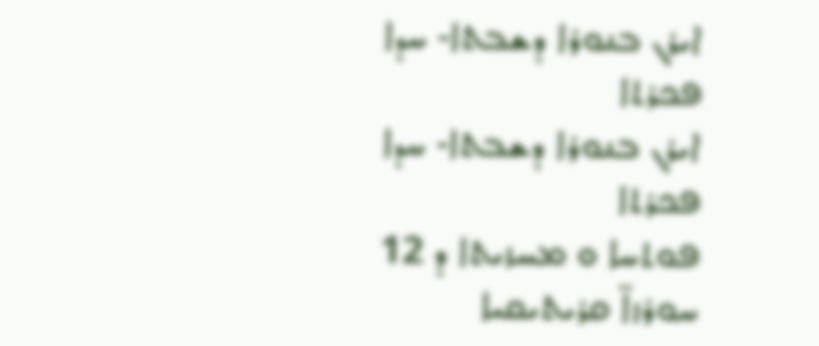ܐܝܪܢ ܒܢܘܪܐ ܕܫܒܬܐ- ܚܕܐ ܦܟܪܬܐ
ܐܝܪܢ ܒܢܘܪܐ ܕܫܒܬܐ- ܚܕܐ ܦܟܪܬܐ
ܦܘܬܚܐ ܘ ܡܚܙܝܬܐ ܕ 12 ܚܘܪܙܐ̈ ܩܪܝܬܝܩܝܐ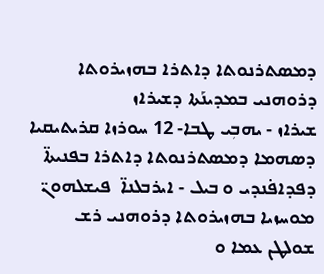ܕܡܣܬܪܢܘܬܐ ܕܐܬܪܐ ܒܗܙܝܪܘܬܐ ܕܪܘܗܢܝ ܒܡܕܝܢܰܬܐ ܕܫܝܪܐܙ
ܫܝܪܐܙ - ܝܗܒܼܝ ܛܒܐ- 12 ܚܘܪܙܐ ܩܪܝܬܝܩܝܐ ܕܣܗܡܐ ܕܡܣܬܪܢܘܬܐ ܕܐܬܪܐ ܒܦܢܝܬܐ̈ ܕܦܕܐܦ̇ܢܕܝ ܘ ܒܝܠ - ܐܝܪܒܠܢܐ̈  ܦܝܫܠܗܘܢ̈ ܡܘܚܙܝܐ ܒܗܙܝܪܘܬܐ ܕܪܘܗܢܝ ܪܫ ܫܘܠܛܢ ܥܡܐ ܘ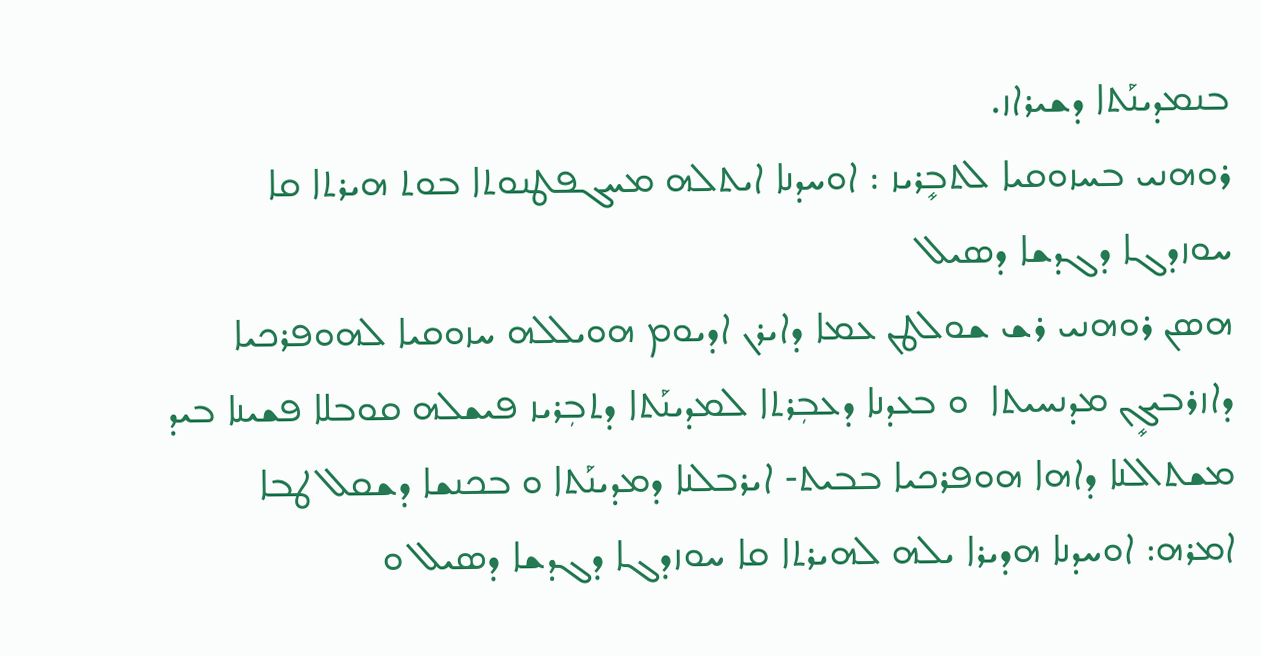ܒܢܡܕܝܢܰܬܐ ܕܫܝܪܐܙ.
ܪܘܗܢܝ ܒܚܙܘܩܝܐ ܠܬܒܻܪܝܙ : ܐܘܚܕܢܐ ܐܝܬܠܗ ܡܚܓܦܛܢܘܬܐ ܒܘܬ ܗܝܪܬܐ ܩܐ ܚܘܙܕܓܐ ܕܓܕܫܐ ܕܣܝܠ
ܗܣܢ ܪܘܗܢܝ ܪܫ ܫܘܠܛܢ ܥܡܐ ܕܐܝܪܢ ܐܕܝܘܡ ܗܘܝܠܠܗ ܚܙܘܩܝܐ ܠܗܘܦܪܟܝܐ ܕܐܙܪܒܝܓܻܢ ܡܕܢܚܝܬܐ  ܘ ܒܥܕܢܐ ܕܥܒܼܪܬܐ ܠܡܕܝܢܰܬܐ ܕܬܒܼܪܝܙ ܦܝܫܠܗ ܩܘܒܠܐ ܦܫܝܢܐ ܒܝܕ ܡܫܬܐܠܢܐ ܕܐܗܐ ܗܘܦܪܟܝܐ ܒܒܝܬ- ܐܝܪܒܠܢܐ ܕܡܕܝܢܰܬܐ ܘ ܒܟܢܫܐ ܕܫܩܠ ܛܒܐ ܐܡܪܗ: ܐܘܚܕܢܐ ܗܕܝܪܐ ܝܠܗ ܠܗܝܪܬܐ ܩܐ ܚܘܙܕܓܐ ܕܓܕܫܐ ܕܣܝܠ ܘ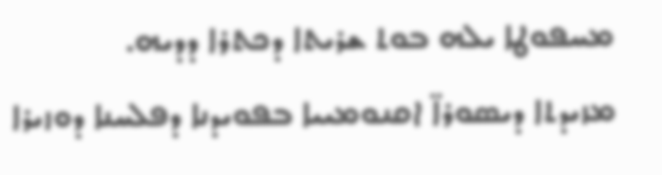ܡܚܦܘܛܐ ܝܠܗ ܒܘܬ ܫܪܝܬܐ ܕܟܬܪܐ ܕܕܝܗ.
ܡܙܝܕܬܐ ܕܝܣܘܪܐ̈ ܐܩܢܘܡܝܝܐ ܒܦܘܝܕܢܐ ܕܦܠܚܢܐ ܕܘܙܝܪܐ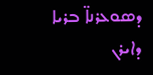ܕܣܘܥܪܢܐ̈ ܒܪܝܐ ܕܐܝܪܢ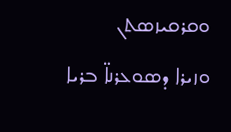ܘܩܪܩܝܙܣܬܢ
ܘܙܝܪܐ ܕܣܘܥܪܢܐ̈ ܒܪܝܐ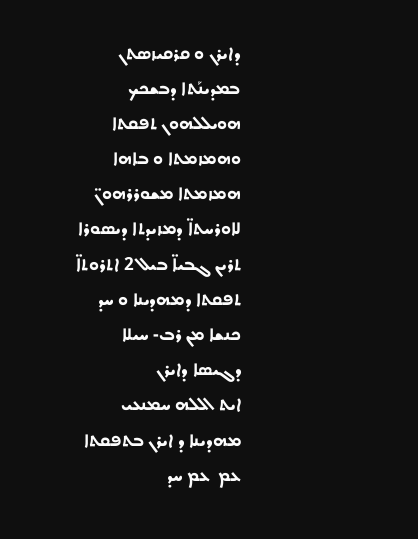ܕܐܝܪܢ ܘ ܩܪܩܝܙܣܬܢ ܒܡܕܝܢܰܬܐ ܕܒܫܟܟ ܗܘܝܠܠܗܘܢ ܬܦܩܬܐ ܘܗܡܙܡܬܐ ܘ ܒܐܗܐ ܗܡܙܡܬܐ ܡܫܘܪܪܗܘܢ̈ ܠܐܘܪܚܬܐ̈ ܕܡܙܝܕܬܐ ܕܝܣܘܪܐ ܬܪܝܢ ܓܒܝܐ̈ ܒܝܠ 2 ܐܬܪܘܬܐ̈
ܬܦܩܬܐ ܕܡܗܕܝܢܐ ܘ ܚܕ ܟܢܫܐ ܡܢ ܪܒ- ܚܝܠܐ ܕܓܝܣܐ ܕܐܝܪܢ
ܐܝܬ ܐܠܠܗ ܚܡܢܥܝ ܡܗܕܝܢܐ ܕ ܐܝܪܢ ܒܬܦܩܬܐ ܥܡ  ܥܡ ܚܕ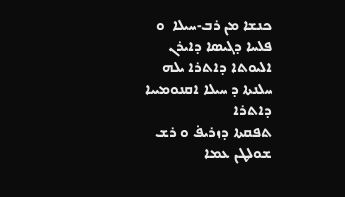ܟܢܫܐ ܡܢ ܪܒ-ܚܝܠܐ  ܘ ܦܠܚܐ ܕܓܝܣܐ ܕܐܝܪܢ ܐܠܝܘܬܐ ܕܐܬܪܐ ܝܠܗ ܚܠܢܬܐ ܕ ܚܝܠܐ ܐܩܢܘܡܝܝܐ ܕܐܬܪܐ
ܬܦܩܬܐ ܕܙܪܝܦ̇ ܘ ܪܫ ܫܘܠܛܢ ܥܡܐ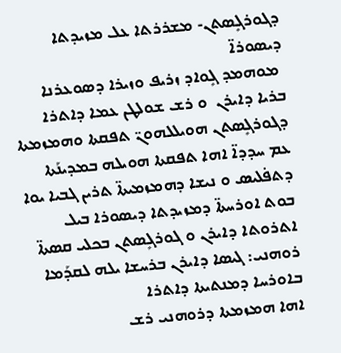ܕܓܘܪܓܻܣܬܢ- ܡܫܪܪܬܐ ܥܠ ܡܙܝܕܬܐ ܕܝܣܘܪܐ̈
 ܡܘܗܡܕ ܓܻܘܐܕ ܙܪܝܦ ܘܙܝܪܐ ܕܣܘܥܪܢܐ ܒܪܝܐ ܕܐܝܪܢ  ܘ ܪܫ ܫܘܠܛܢ ܥܡܐ ܕܐܬܪܐ ܕܓܘܪܓܻܣܬܢ ܗܘܝܠܠܗܘܢ̈ ܬܦܩܬܐ ܘܗܡܙܡܬܐ ܥܡ ܚܕܕܐ̈ ܐܗܐ ܬܦܩܬܐ ܗܘܝܠܗ ܒܡܕܝܢܰܬܐ ܕܬܦ̇ܠܝܣ ܘ ܢܝܫܐ ܕܗܡܙܡܝܬܐ̈ ܬܪܝܢ ܓܒܝܐ ܝܘܐ ܒܘܬ ܐܘܪܚܬܐ̈ ܕܡܙܝܕܬܐ ܕܝܣܘܪܐ ܒܝܠ ܐܬܪܘܬܐ ܕܐܝܪܢ ܘ ܓܘܪܓܻܣܬܢ ܒܟܠܝ ܩܣܬܐ̈
ܪܘܗܢܝ: ܓܝܣܐ ܕܐܝܪܢ ܒܪܚܫܐ ܝܠܗ ܠܩܕܰܡܐ ܒܐܘܪܚܐ ܕܡܢܬܝܬܐ ܕܐܬܪܐ
ܐܗܐ ܗܡܙܡܬܐ ܕܪܘܗܢܝ ܪܫ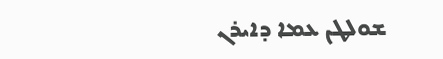ܫܘܠܛܢ ܥܡܐ ܕܐܝܪܢ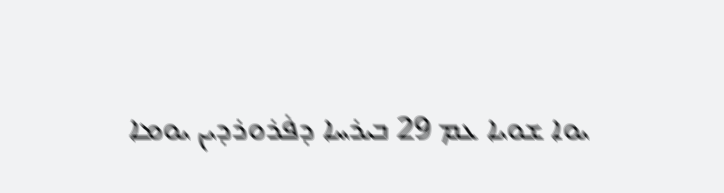ܝܘܐ ܫܘܝܐ ܥܡ 29 ܒܝܪܚܐ ܕܦ̇ܪܘܪܕܝܢ ܝܘܡܐ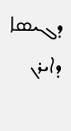ܕܓܝܣܐ ܕܐܝܪܢ